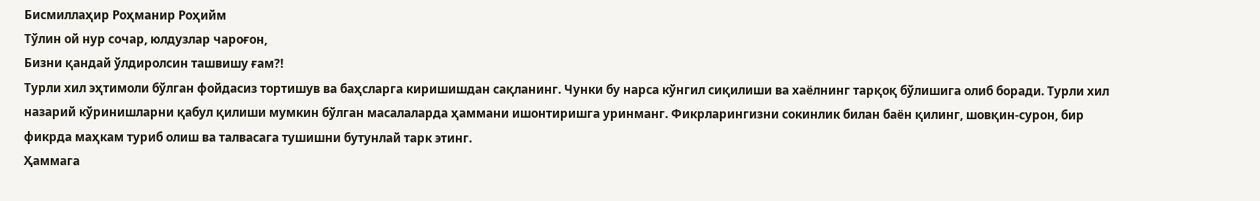Бисмиллаҳир Роҳманир Роҳийм
Тўлин ой нур сочар, юлдузлар чароғон,
Бизни қандай ўлдиролсин ташвишу ғам?!
Турли хил эҳтимоли бўлган фойдасиз тортишув ва баҳсларга киришишдан сақланинг. Чунки бу нарса кўнгил сиқилиши ва хаёлнинг тарқоқ бўлишига олиб боради. Турли хил назарий кўринишларни қабул қилиши мумкин бўлган масалаларда ҳаммани ишонтиришга уринманг. Фикрларингизни сокинлик билан баён қилинг, шовқин-сурон, бир фикрда маҳкам туриб олиш ва талвасага тушишни бутунлай тарк этинг.
Ҳаммага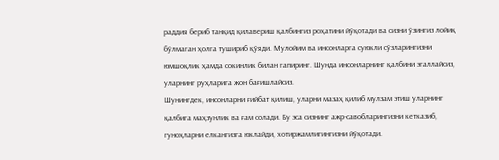раддия бериб танқид қилавериш қалбингиз роҳатини йўқотади ва сизни ўзингиз лойиқ бўлмаган ҳолга тушириб қўяди. Мулойим ва инсонларга суюкли сўзларингизни юмшоқлик ҳамда сокинлик билан гапиринг. Шунда инсонларнинг қалбини эгаллайсиз, уларнинг руҳларига жон бағишлайсиз.
Шунингдек, инсонларни ғийбат қилиш, уларни мазаҳ қилиб мулзам этиш уларнинг қалбига маҳзунлик ва ғам солади. Бу эса сизнинг ажр-савобларингизни кетказиб, гуноҳларни елкангизга юклайди, хотиржамлигингизни йўқотади.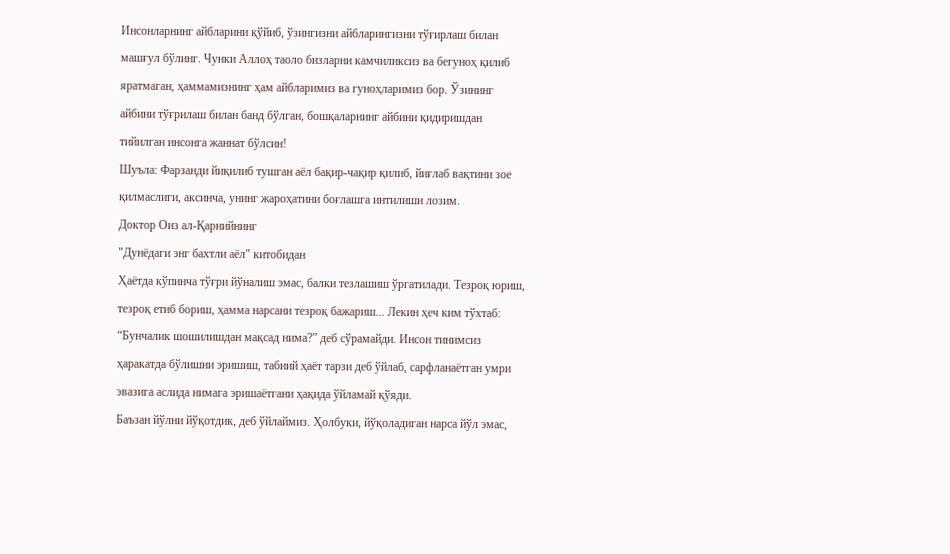Инсонларнинг айбларини қўйиб, ўзингизни айбларингизни тўғирлаш билан машғул бўлинг. Чунки Аллоҳ таоло бизларни камчиликсиз ва бегуноҳ қилиб яратмаган, ҳаммамизнинг ҳам айбларимиз ва гуноҳларимиз бор. Ўзининг айбини тўғрилаш билан банд бўлган, бошқаларнинг айбини қидиришдан тийилган инсонга жаннат бўлсин!
Шуъла: Фарзанди йиқилиб тушган аёл бақир-чақир қилиб, йиғлаб вақтини зое қилмаслиги, аксинча, унинг жароҳатини боғлашга интилиши лозим.
Доктор Оиз ал-Қарнийнинг
"Дунёдаги энг бахтли аёл" китобидан
Ҳаётда кўпинча тўғри йўналиш эмас, балки тезлашиш ўргатилади. Тезроқ юриш, тезроқ етиб бориш, ҳамма нарсани тезроқ бажариш... Лекин ҳеч ким тўхтаб: “Бунчалик шошилишдан мақсад нима?” деб сўрамайди. Инсон тинимсиз ҳаракатда бўлишни эришиш, табиий ҳаёт тарзи деб ўйлаб, сарфланаётган умри эвазига аслида нимага эришаётгани ҳақида ўйламай қўяди.
Баъзан йўлни йўқотдик, деб ўйлаймиз. Ҳолбуки, йўқоладиган нарса йўл эмас,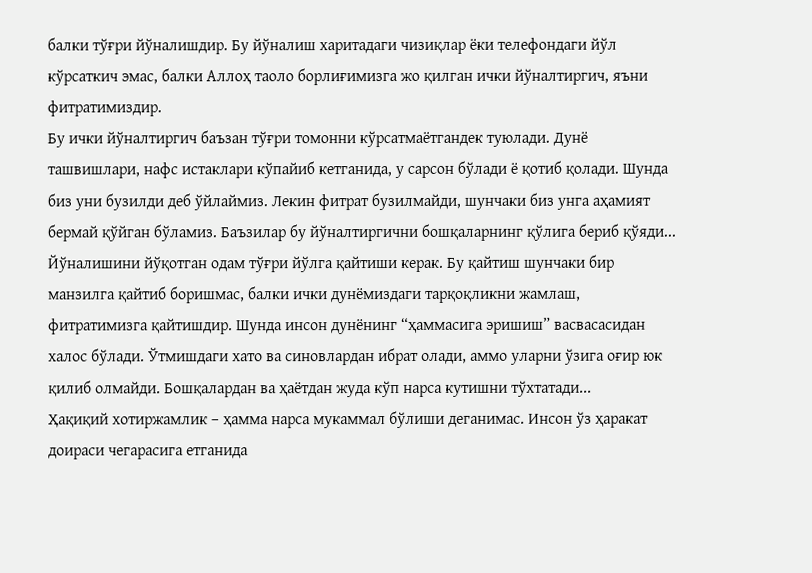балки тўғри йўналишдир. Бу йўналиш харитадаги чизиқлар ёки телефондаги йўл кўрсаткич эмас, балки Аллоҳ таоло борлиғимизга жо қилган ички йўналтиргич, яъни фитратимиздир.
Бу ички йўналтиргич баъзан тўғри томонни кўрсатмаётгандек туюлади. Дунё ташвишлари, нафс истаклари кўпайиб кетганида, у сарсон бўлади ё қотиб қолади. Шунда биз уни бузилди деб ўйлаймиз. Лекин фитрат бузилмайди, шунчаки биз унга аҳамият бермай қўйган бўламиз. Баъзилар бу йўналтиргични бошқаларнинг қўлига бериб қўяди...
Йўналишини йўқотган одам тўғри йўлга қайтиши керак. Бу қайтиш шунчаки бир манзилга қайтиб боришмас, балки ички дунёмиздаги тарқоқликни жамлаш, фитратимизга қайтишдир. Шунда инсон дунёнинг “ҳаммасига эришиш” васвасасидан халос бўлади. Ўтмишдаги хато ва синовлардан ибрат олади, аммо уларни ўзига оғир юк қилиб олмайди. Бошқалардан ва ҳаётдан жуда кўп нарса кутишни тўхтатади...
Ҳақиқий хотиржамлик – ҳамма нарса мукаммал бўлиши деганимас. Инсон ўз ҳаракат доираси чегарасига етганида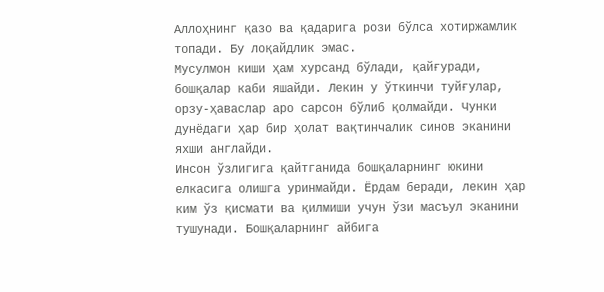Аллоҳнинг қазо ва қадарига рози бўлса хотиржамлик топади. Бу лоқайдлик эмас.
Мусулмон киши ҳам хурсанд бўлади, қайғуради, бошқалар каби яшайди. Лекин у ўткинчи туйғулар, орзу-ҳаваслар аро сарсон бўлиб қолмайди. Чунки дунёдаги ҳар бир ҳолат вақтинчалик синов эканини яхши англайди.
Инсон ўзлигига қайтганида бошқаларнинг юкини елкасига олишга уринмайди. Ёрдам беради, лекин ҳар ким ўз қисмати ва қилмиши учун ўзи масъул эканини тушунади. Бошқаларнинг айбига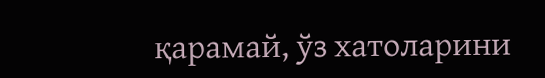қарамай, ўз хатоларини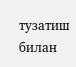тузатиш билан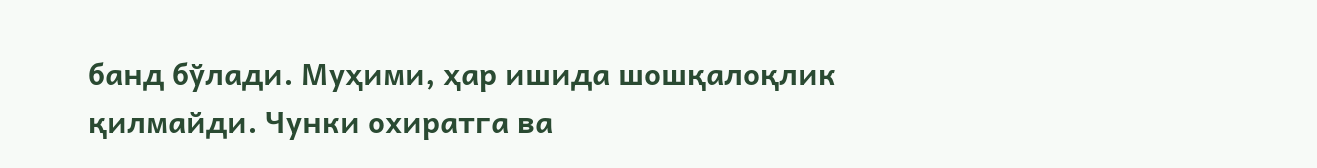банд бўлади. Муҳими, ҳар ишида шошқалоқлик қилмайди. Чунки охиратга ва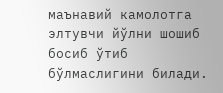маънавий камолотга элтувчи йўлни шошиб босиб ўтиб бўлмаслигини билади.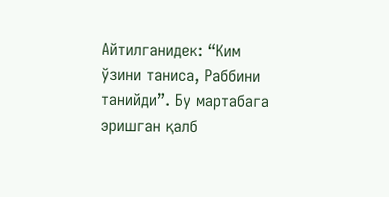Айтилганидек: “Ким ўзини таниса, Раббини танийди”. Бу мартабага эришган қалб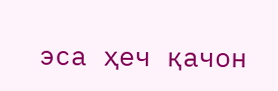эса ҳеч қачон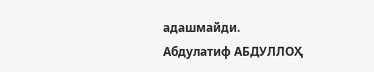адашмайди.
Абдулатиф АБДУЛЛОҲ